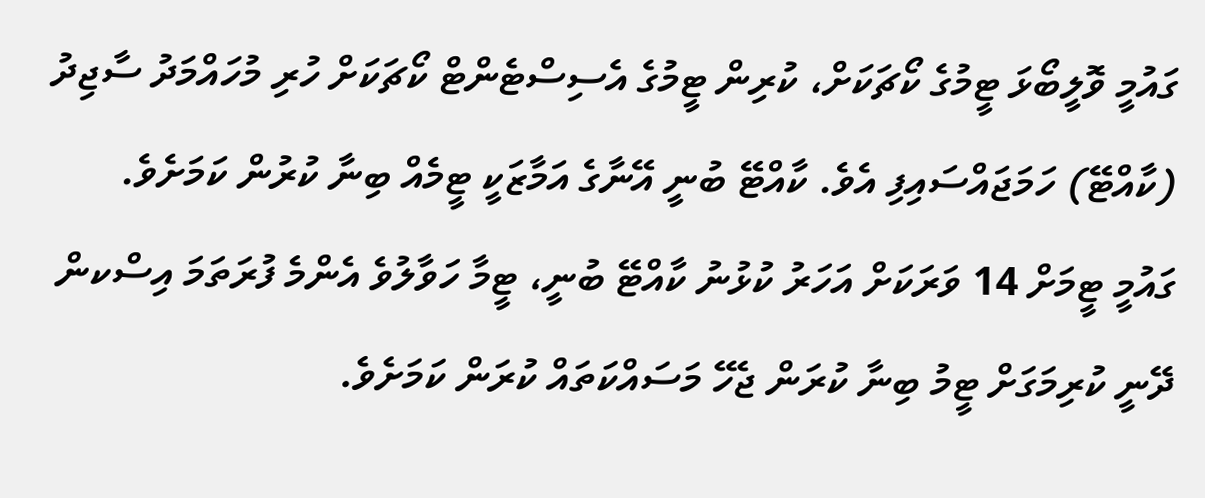ގައުމީ ވޮލީބޯޅަ ޓީމުގެ ކޯޗަކަށް، ކުރިން ޓީމުގެ އެސިސްޓެންޓް ކޯޗަކަށް ހުރި މުހައްމަދު ސާޖިދު (ކާއްޓޭ) ހަމަޖައްސައިފި އެވެ. ކާއްޓޭ ބުނީ އޭނާގެ އަމާޒަކީ ޓީމެއް ބިނާ ކުރުން ކަމަށެވެ.
ގައުމީ ޓީމަށް 14 ވަރަކަށް އަހަރު ކުޅުނު ކާއްޓޭ ބުނީ، ޓީމާ ހަވާލުވެ އެންމެ ފުރަތަމަ އިސްކން ދޭނީ ކުރިމަގަށް ޓީމު ބިނާ ކުރަން ޖެހޭ މަސައްކަތައް ކުރަން ކަމަށެވެ.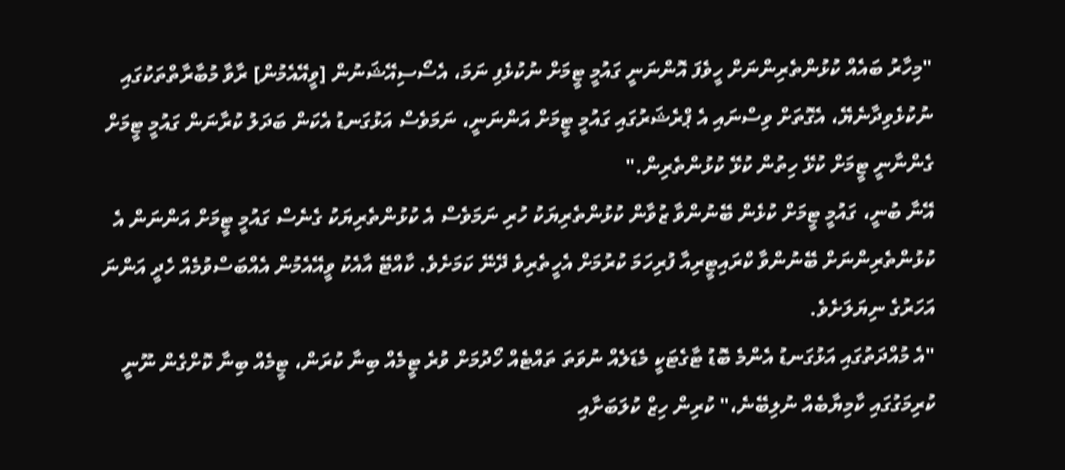"މިހާރު ބައެއް ކުޅުންތެރިންނަށް ހީވެފަ އޮންނަނީ ގައުމީ ޓީމަށް ނުކުޅެފި ނަމަ، އެސޯސިއޭޝަނުން [ވީއޭއެމުން] ރާވާ މުބާރާތްތަކުގައި ނުކުޅެވިދާނެޔޭ، އެގޮތަށް ވިސްނައި އެ ޕްރެޝަރުގައި ގައުމީ ޓީމަށް އަންނަނީ، ނަމަވެސް އަޅުގަނޑު އެކަން ބަދަލު ކުރާނަން ގައުމީ ޓީމަށް ގެންނާނީ ޓީމަށް ކުޅޭ ހިތުން ކުޅޭ ކުޅުންތެރިން."
އޭނާ ބުނީ، ގައުމީ ޓީމަށް ކުޅެން ބޭނުންވާ ޒުވާން ކުޅުންތެރިޔަކު ހުރި ނަމަވެސް އެ ކުޅުންތެރިޔަކު ގެނެސް ގައުމީ ޓީމަށް އަންނަން އެ ކުޅުންތެރިންނަށް ބޭނުންވާ ކްރައިޓީރިއާ ފުރިހަމަ ކުރުމަށް އެހީތެރިވެ ދޭނޭ ކަމަށެވެ. ކާއްޓޭ އާއެކު ވީއޭއެމުން އެއްބަސްވުމެއް ހެދީ އަންނަ އަހަރުގެ ނިޔަލަށެވެ.
"އެ މުއްދަތުގައި އަޅުގަނޑު އެންމެ ބޮޑު ޓާގެޓަކީ މެޑަލެއް ނުވަތަ ތައްޓެއް ހޯދުމަށް ވުރެ ޓީމެއް ބިނާ ކުރަން، ޓީމެއް ބިނާ ކޮށްގެން ނޫނީ ކުރިމަގުގައި ކާމިޔާބެއް ނުލިބޭނެ،" ކުރިން ހިޒް ކުލަބަށާއި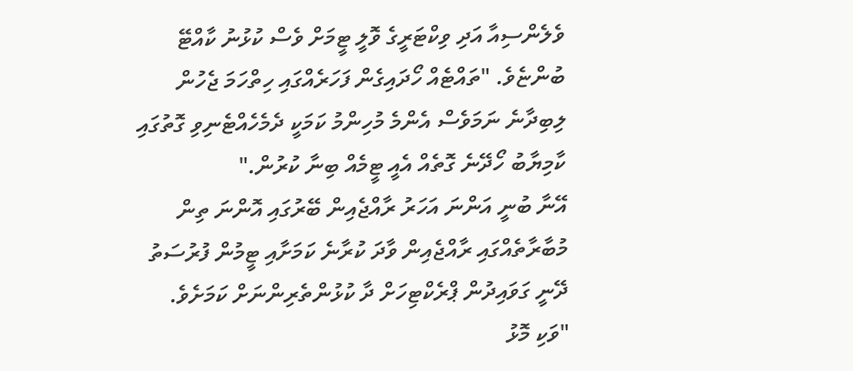ވެލެންސިއާ އަދި ވިކްޓަރީގެ ވޮލީ ޓީމަށް ވެސް ކުޅުނު ކާއްޓޭ ބުންޏެވެ. "ތައްޓެއް ހޯދައިގެން ފަހަރެއްގައި ހިތްހަމަ ޖެހުން ލިބިދާނެ ނަމަވެސް އެންމެ މުހިންމު ކަމަކީ ދެމެހެއްޓެނިވި ގޮތުގައި ކާމިޔާބު ހޯދޭނެ ގޮތެއް އެއީ ޓީމެއް ބިނާ ކުރުން."
އޭނާ ބުނީ އަންނަ އަހަރު ރާއްޖެއިން ބޭރުގައި އޮންނަ ތިން މުބާރާތެއްގައި ރާއްޖެއިން ވާދަ ކުރާނެ ކަމަށާއި ޓީމުން ފުރުސަތު ދޭނީ ގަވައިދުން ޕްރެކްޓިހަށް ދާ ކުޅުންތެރިންނަށް ކަމަށެވެ.
"ވަކި މޮޅު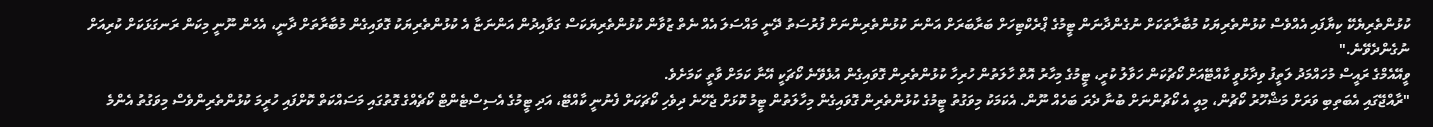ކުޅުންތެރިޔެކޭ ކިޔާފައި އެއްވެސް ކުޅުންތެރިޔަކު މުބާރާތަކަށް ނުގެންދާނަން ޓީމުގެ ޕްރެކްޓިހަށް ބަރާބަރަށް އަންނަ ކުޅުންތެރިންނަށް ފުރުސަތު ދޭނީ މައްސަލަ އެއް ނެތް ޒުވާން ކުޅުންތެރިޔަކަސް ގަވާއިދުން އަންނަޏާ އެ ކުޅުންތެރިޔަކު ގޮވައިގެން މުބާރާތަށް ދާނީ، އެހެން ނޫނީ މިކަން ރަނގަޅަކަށް ކުރިއަށް ނުގެންދެވޭނެ."
ވީއޭއެމްގެ ރައީސް މުހައްމަދު ލަތީފު ވިދާޅުވީ ކާއްޓޭއަށް ކޯޗުކަން ހަވާލު ކުރީ، ޓީމުގެ މިހާރު އޮތް ހާލަތުން ހުރިހާ ކުޅުންތެރިން ގޮވައިގެން އުޅެވޭނެ ކޯޗަކީ އޭނާ ކަމަށް ވާތީ ކަމަށެވެ.
"ރާއްޖޭގައި އެބަތިބި ވަރަށް މަޝްހޫރު ކޯޗުން، މިއީ އެ ކޯޗުންނަށް ބުނާ ދެރަ ބަހެއް ނޫން. އެކަމަކު މިވަގުތު ޓީމުގެ ކުޅުންތެރިން ގޮވައިގެން މިހާލަތުން ޓީމު ކޮޅަށް ޖެހޭނެ ދިވެހި ކޯޗަކަށް ފެނުނީ ކާއްޓޭ، އަދި ޓީމުގެ އެސިސްޓެންޓް ކޯޗެއްގެ ގޮތުގައި މަސައްކަތް ކޮށްފައި ހުރީމަ ކުޅުންތެރިންވެސް މިވަގުތު އެންމެ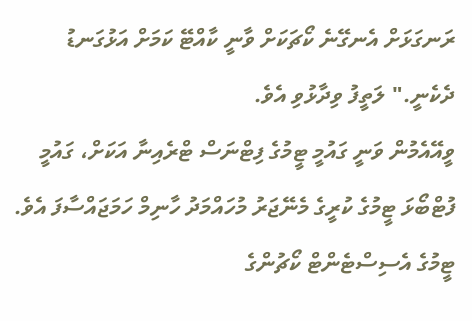ރަނގަޅަށް އެނގޭނެ ކޯޗަކަށް ވާނީ ކާއްޓޭ ކަމަށް އަޅުގަނޑު ދެކެނީ." ލަތީފު ވިދާޅުވި އެވެ.
ވީއޭއެމުން ވަނީ ގައުމީ ޓީމުގެ ފިޓްނަސް ޓްރެއިނާ އަކަށް، ގައުމީ ފުޓްބޯޅަ ޓީމުގެ ކުރީގެ މެނޭޖަރު މުހައްމަދު ހާނިމް ހަމަޖައްސާފަ އެވެ. ޓީމުގެ އެސިސްޓެންޓް ކޯޗުންގެ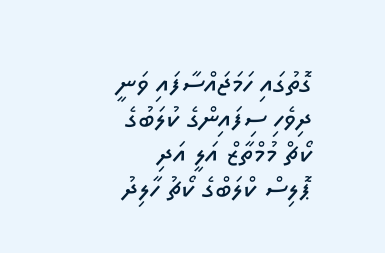ގޮތުގައި ހަމަޖައްސާފައި ވަނީ ދިވެހި ސިފައިންގެ ކުލަބުގެ ކޯޗް މުމްތާޒް އަލީ އަދި ޕޮލިސް ކްލަބްގެ ކޯޗު ހާލިދު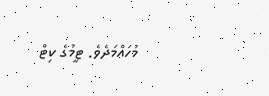މުހައްމަދެވެ. ޓީމުގެ ކިޓް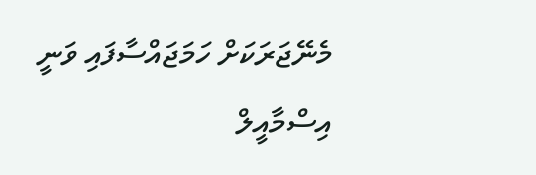މެނޭޖަރަކަށް ހަމަޖައްސާފައި ވަނީ އިސްމާއީލް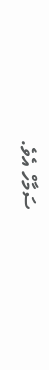ސަމާހް އެވެ.